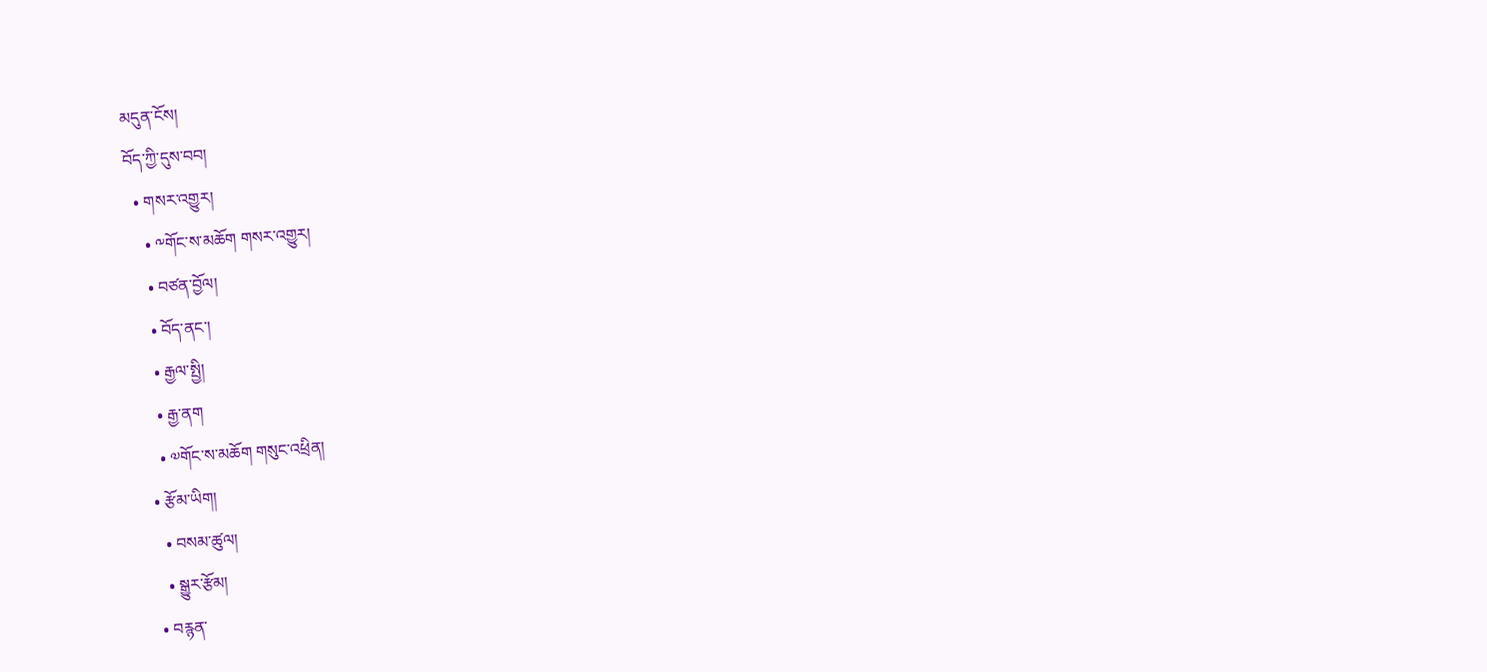མདུན་ངོས།
བོད་ཀྱི་དུས་བབ།
  • གསར་འགྱུར།
    • ༸གོང་ས་མཆོག གསར་འགྱུར།
    • བཙན་བྱོལ།
    • བོད་ནང་།
    • རྒྱལ་སྤྱི།
    • རྒྱ་ནག
    • ༧གོང་ས་མཆོག གསུང་འཕྲིན།
  • རྩོམ་ཡིག།
    • བསམ་ཚུལ།
    • སྒྱུར་རྩོམ།
  • བརྙན་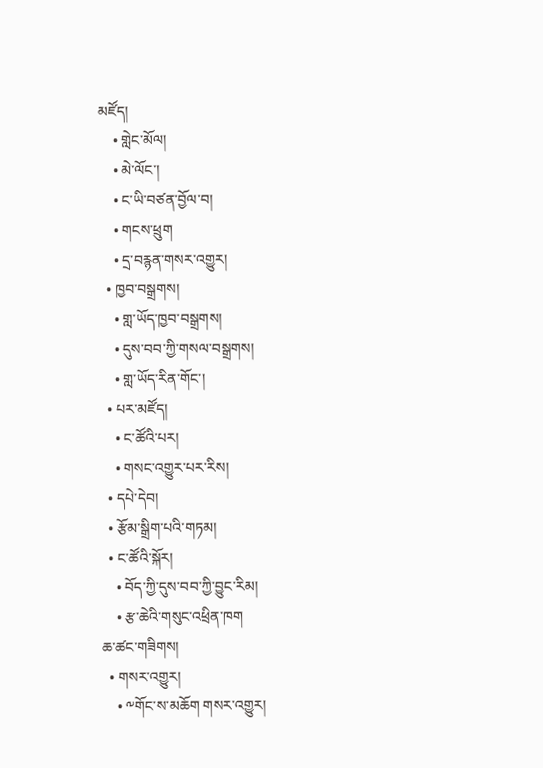མཛོད།
    • གླེང་མོལ།
    • མེ་ལོང་།
    • ང་ཡི་བཙན་བྱོལ་བ།
    • གངས་ཕྲུག
    • དྲ་བརྙན་གསར་འགྱུར།
  • ཁྱབ་བསྒྲགས།
    • གླ་ཡོད་ཁྱབ་བསྒྲགས།
    • དུས་བབ་ཀྱི་གསལ་བསྒྲགས།
    • གླ་ཡོད་རིན་གོང་།
  • པར་མཛོད།
    • ང་ཚོའི་པར།
    • གསང་འགྱུར་པར་རིས།
  • དཔེ་དེབ།
  • རྩོམ་སྒྲིག་པའི་གཏམ།
  • ང་ཚོའི་སྐོར།
    • བོད་ཀྱི་དུས་བབ་ཀྱི་བྱུང་རིམ།
    • རྩ་ཆེའི་གསུང་འཕྲིན་ཁག
ཆ་ཚང་གཟིགས།
  • གསར་འགྱུར།
    • ༸གོང་ས་མཆོག གསར་འགྱུར།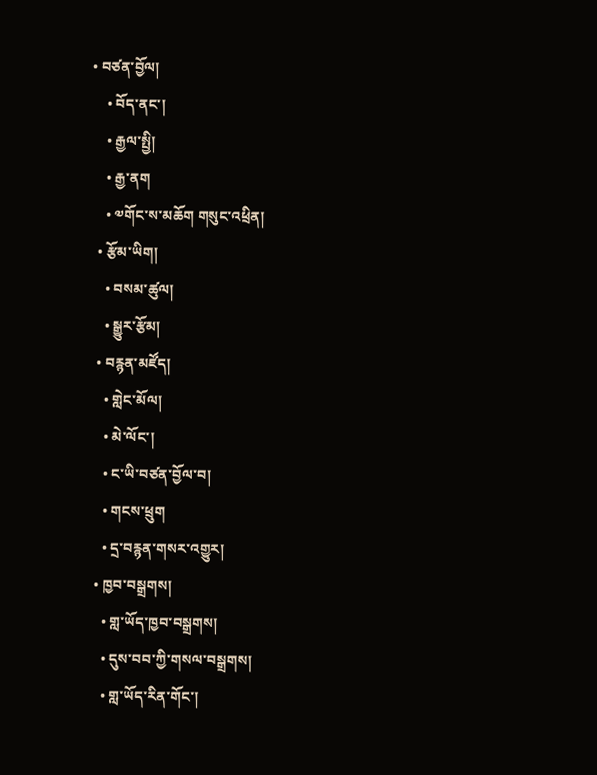• བཙན་བྱོལ།
    • བོད་ནང་།
    • རྒྱལ་སྤྱི།
    • རྒྱ་ནག
    • ༧གོང་ས་མཆོག གསུང་འཕྲིན།
  • རྩོམ་ཡིག།
    • བསམ་ཚུལ།
    • སྒྱུར་རྩོམ།
  • བརྙན་མཛོད།
    • གླེང་མོལ།
    • མེ་ལོང་།
    • ང་ཡི་བཙན་བྱོལ་བ།
    • གངས་ཕྲུག
    • དྲ་བརྙན་གསར་འགྱུར།
  • ཁྱབ་བསྒྲགས།
    • གླ་ཡོད་ཁྱབ་བསྒྲགས།
    • དུས་བབ་ཀྱི་གསལ་བསྒྲགས།
    • གླ་ཡོད་རིན་གོང་།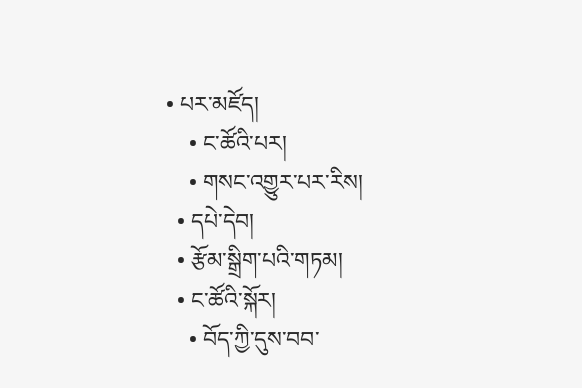• པར་མཛོད།
    • ང་ཚོའི་པར།
    • གསང་འགྱུར་པར་རིས།
  • དཔེ་དེབ།
  • རྩོམ་སྒྲིག་པའི་གཏམ།
  • ང་ཚོའི་སྐོར།
    • བོད་ཀྱི་དུས་བབ་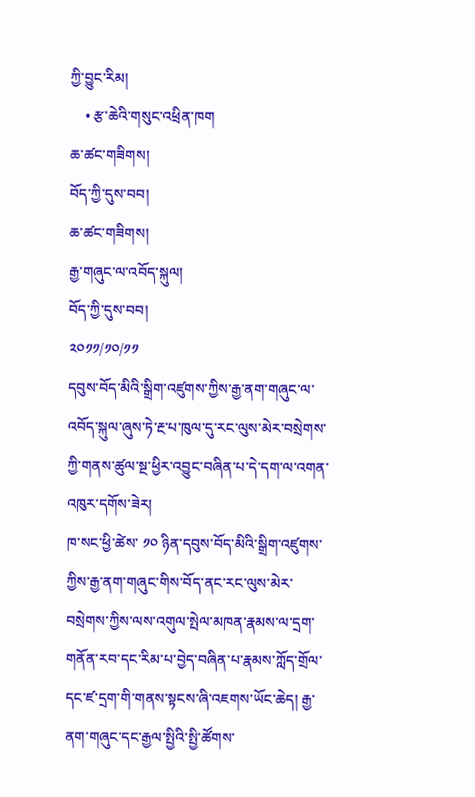ཀྱི་བྱུང་རིམ།
    • རྩ་ཆེའི་གསུང་འཕྲིན་ཁག
ཆ་ཚང་གཟིགས།
བོད་ཀྱི་དུས་བབ།
ཆ་ཚང་གཟིགས།
རྒྱ་གཞུང་ལ་འབོད་སྐུལ།
བོད་ཀྱི་དུས་བབ།
༢༠༡༡/༡༠/༡༡
དབུས་བོད་མིའི་སྒྲིག་འཛུགས་ཀྱིས་རྒྱ་ནག་གཞུང་ལ་འབོད་སྐུལ་ཞུས་ཏེ་རྔ་པ་ཁུལ་དུ་རང་ལུས་མེར་བསྲེགས་ཀྱི་གནས་ཚུལ་སྔ་ཕྱིར་འབྱུང་བཞིན་པ་དེ་དག་ལ་འགན་འཁུར་དགོས་ཟེར།
ཁ་སང་ཕྱི་ཚེས་ ༡༠ ཉིན་དབུས་བོད་མིའི་སྒྲིག་འཛུགས་ཀྱིས་རྒྱ་ནག་གཞུང་གིས་བོད་ནང་རང་ལུས་མེར་བསྲེགས་ཀྱིས་ལས་འགུལ་སྤེལ་མཁན་རྣམས་ལ་དྲག་གནོན་རབ་དང་རིམ་པ་བྱེད་བཞིན་པ་རྣམས་ཀློད་གྲོལ་དང་ཛ་དྲག་གི་གནས་སྟངས་ཞི་འཇགས་ཡོང་ཆེད། རྒྱ་ནག་གཞུང་དང་རྒྱལ་སྤྱིའི་སྤྱི་ཚོགས་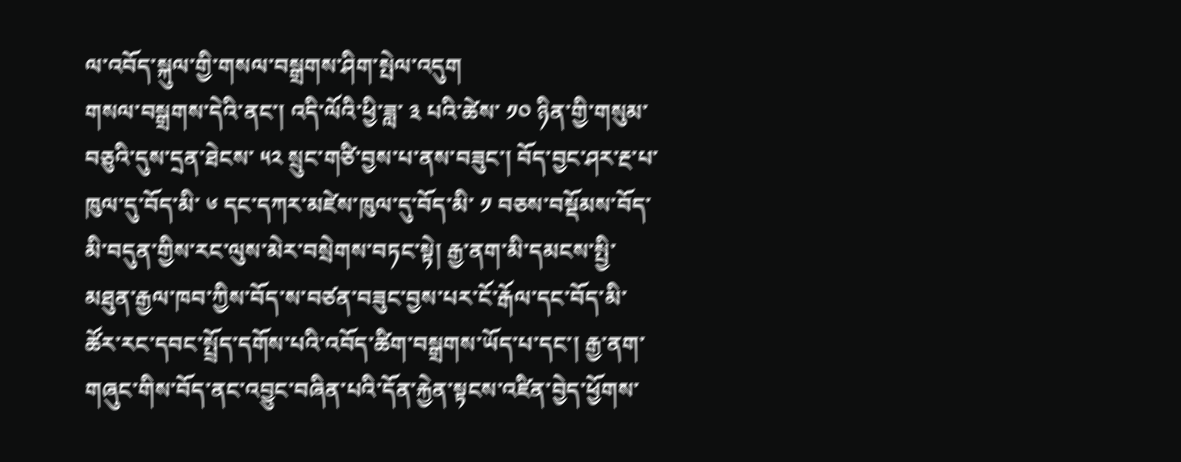ལ་འབོད་སྐུལ་གྱི་གསལ་བསྒྲགས་ཤིག་སྤེལ་འདུག
གསལ་བསྒྲགས་དེའི་ནང་། འདི་ལོའི་ཕྱི་ཟླ་ ༣ པའི་ཚེས་ ༡༠ ཉིན་གྱི་གསུམ་བཅུའི་དུས་དྲན་ཐེངས་ ༥༢ སྲུང་གཙི་བྱས་པ་ནས་བཟུང་། བོད་བྱང་ཤར་རྔ་པ་ཁུལ་དུ་བོད་མི་ ༦ དང་དཀར་མཛེས་ཁུལ་དུ་བོད་མི་ ༡ བཅས་བསྡོམས་བོད་མི་བདུན་གྱིས་རང་ལུས་མེར་བསྲེགས་བཏང་སྟེ། རྒྱ་ནག་མི་དམངས་སྤྱི་མཐུན་རྒྱལ་ཁབ་ཀྱིས་བོད་ས་བཙན་བཟུང་བྱས་པར་ངོ་རྒོལ་དང་བོད་མི་ཚོར་རང་དབང་སྤྲོད་དགོས་པའི་འབོད་ཚིག་བསྒྲགས་ཡོད་པ་དང་། རྒྱ་ནག་གཞུང་གིས་བོད་ནང་འབྱུང་བཞིན་པའི་དོན་རྐྱེན་སྟངས་འཛིན་བྱེད་ཕྱོགས་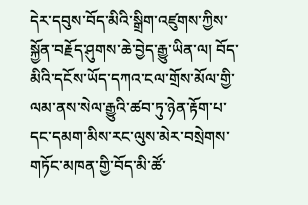དེར་དབུས་བོད་མིའི་སྒྲིག་འཛུགས་ཀྱིས་སྐྱོན་བརྗོད་ཤུགས་ཆེ་བྱེད་རྒྱུ་ཡིན་ལ། བོད་མིའི་དངོས་ཡོད་དཀའ་ངལ་གྲོས་མོལ་གྱི་ལམ་ནས་སེལ་རྒྱུའི་ཚབ་ཏུ་ཉེན་རྟོག་པ་དང་དམག་མིས་རང་ལུས་མེར་བསྲེགས་གཏོང་མཁན་གྱི་བོད་མི་ཚོ་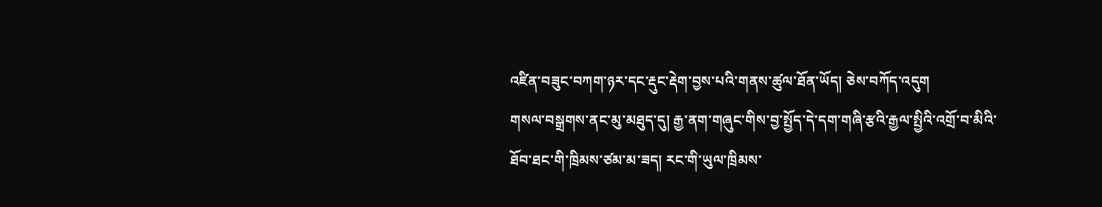འཛིན་བཟུང་བཀག་ཉར་དང་རྡུང་རྡེག་བྱས་པའི་གནས་ཚུལ་ཐོན་ཡོད། ཅེས་བཀོད་འདུག
གསལ་བསྒྲགས་ནང་མུ་མཐུད་དུ། རྒྱ་ནག་གཞུང་གིས་བྱ་སྤྱོད་དེ་དག་གཞི་རྩའི་རྒྱལ་སྤྱིའི་འགྲོ་བ་མིའི་ཐོབ་ཐང་གི་ཁྲིམས་ཙམ་མ་ཟད། རང་གི་ཡུལ་ཁྲིམས་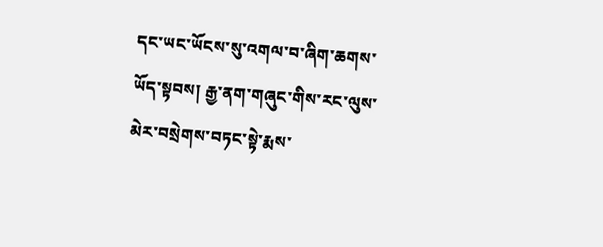དང་ཡང་ཡོངས་སུ་འགལ་བ་ཞིག་ཆགས་ཡོད་སྟབས། རྒྱ་ནག་གཞུང་གིས་རང་ལུས་མེར་བསྲེགས་བཏང་སྟེ་རྨས་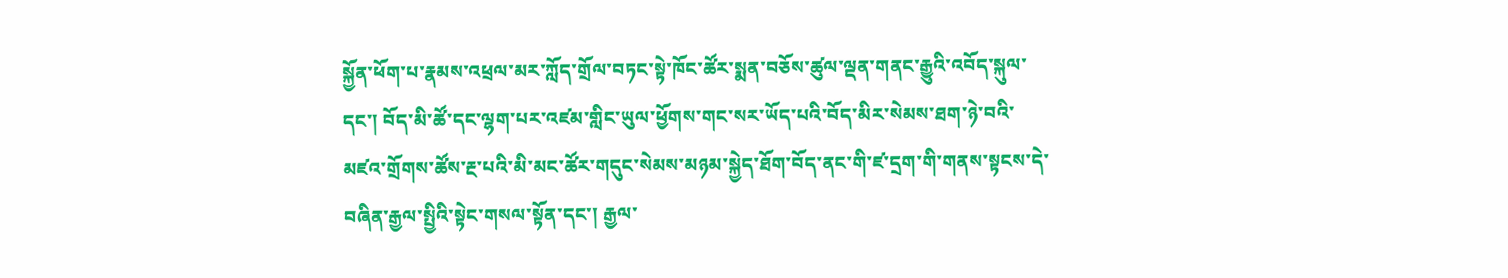སྐྱོན་ཕོག་པ་རྣམས་འཕྲལ་མར་ཀློད་གྲོལ་བཏང་སྟེ་ཁོང་ཚོར་སྨན་བཅོས་ཚུལ་ལྡན་གནང་རྒྱུའི་འབོད་སྐུལ་དང་། བོད་མི་ཚོ་དང་ལྷག་པར་འཛམ་གླིང་ཡུལ་ཕྱོགས་གང་སར་ཡོད་པའི་བོད་མིར་སེམས་ཐག་ཉེ་བའི་མཛའ་གྲོགས་ཚོས་རྔ་པའི་མི་མང་ཚོར་གདུང་སེམས་མཉམ་སྐྱེད་ཐོག་བོད་ནང་གི་ཛ་དྲག་གི་གནས་སྟངས་དེ་བཞིན་རྒྱལ་སྤྱིའི་སྟེང་གསལ་སྟོན་དང་། རྒྱལ་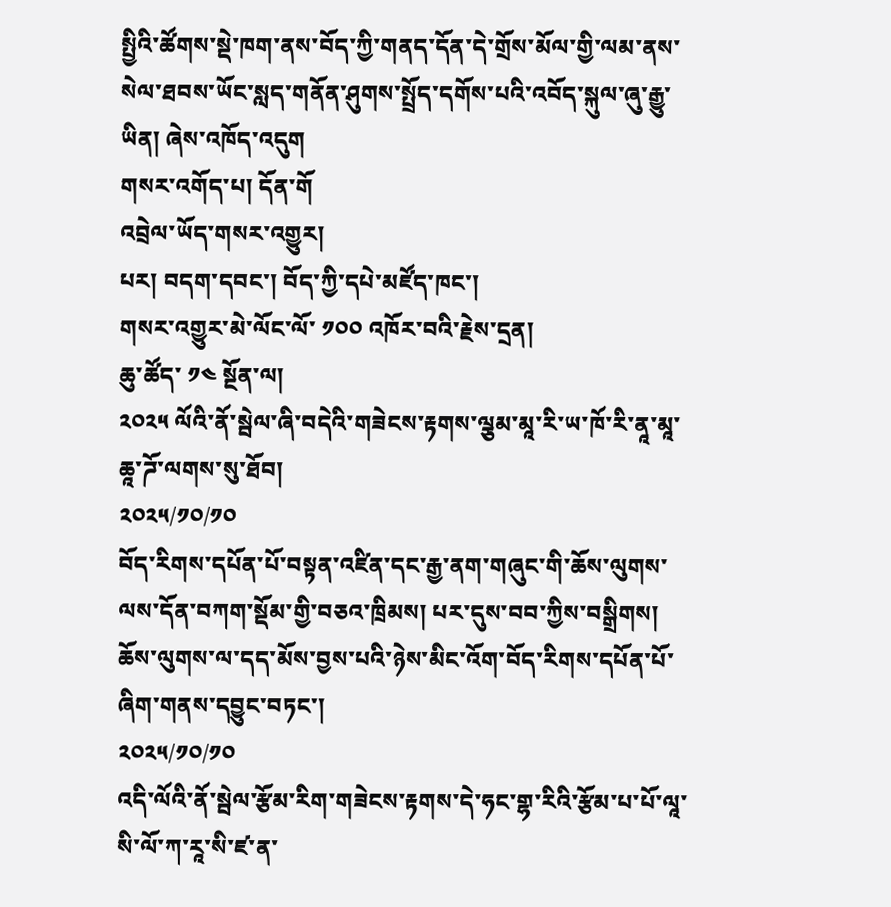སྤྱིའི་ཚོགས་སྡེ་ཁག་ནས་བོད་ཀྱི་གནད་དོན་དེ་གྲོས་མོལ་གྱི་ལམ་ནས་སེལ་ཐབས་ཡོང་སླད་གནོན་ཤུགས་སྤྲོད་དགོས་པའི་འབོད་སྐུལ་ཞུ་རྒྱུ་ཡིན། ཞེས་འཁོད་འདུག
གསར་འགོད་པ། དོན་གོ
འབྲེལ་ཡོད་གསར་འགྱུར།
པར། བདག་དབང་། བོད་ཀྱི་དཔེ་མཛོད་ཁང་།
གསར་འགྱུར་མེ་ལོང་ལོ་ ༡༠༠ འཁོར་བའི་རྗེས་དྲན།
ཆུ་ཚོད་ ༡༤ སྔོན་ལ།
༢༠༢༥ ལོའི་ནོ་སྦེལ་ཞི་བདེའི་གཟེངས་རྟགས་ལྕམ་མཱ་རི་ཡ་ཁོ་རི་ནཱ་མཱ་ཆཱ་ཌོ་ལགས་སུ་ཐོབ།
༢༠༢༥/༡༠/༡༠
བོད་རིགས་དཔོན་པོ་བསྟན་འཛིན་དང་རྒྱ་ནག་གཞུང་གི་ཆོས་ལུགས་ལས་དོན་བཀག་སྡོམ་གྱི་བཅའ་ཁྲིམས། པར་དུས་བབ་ཀྱིས་བསྒྲིགས།
ཆོས་ལུགས་ལ་དད་མོས་བྱས་པའི་ཉེས་མིང་འོག་བོད་རིགས་དཔོན་པོ་ཞིག་གནས་དབྱུང་བཏང་།
༢༠༢༥/༡༠/༡༠
འདི་ལོའི་ནོ་སྦེལ་རྩོམ་རིག་གཟེངས་རྟགས་དེ་ཧང་གྷ་རིའི་རྩོམ་པ་པོ་ལཱ་སི་ལོ་ཀ་རཱ་སི་ཛ་ན་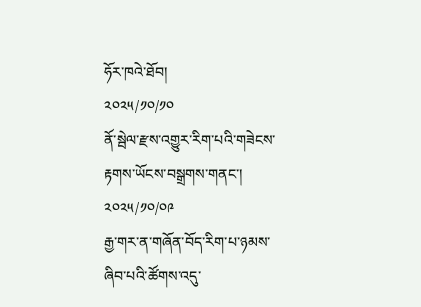ཧོར་ཁའེ་ཐོབ།
༢༠༢༥/༡༠/༡༠
ནོ་སྦེལ་རྫས་འགྱུར་རིག་པའི་གཟེངས་རྟགས་ཡོངས་བསྒྲགས་གནང་།
༢༠༢༥/༡༠/༠༩
རྒྱ་གར་ན་གཞོན་བོད་རིག་པ་ཉམས་ཞིབ་པའི་ཚོགས་འདུ་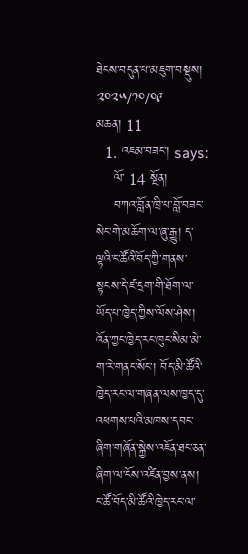ཐེངས་བདུན་པ་མཇུག་བསྡུས།
༢༠༢༥/༡༠/༠༩
མཆན། 11
  1. འཇམ་བཟང་། says:
    ལོ་ 14 སྔོན།
    བཀའ་བློན་ཁྲི་པ་བློ་བཟང་སེང་གེ་མཆོག་ལ་ཞུ་རྒྱུ། ད་ལྟའི་ང་ཚོའི་བོད་ཀྱི་གནས་སྟངས་དེ་ཛ་དྲག་གི་ཐོག་ལ་ཡོད་པ་ཁྱེད་ཀྱིས་ལོས་ཤེས། འོན་ཀྱང་ཁྱེད་རང་ཁུང་སིམ་མེ་ག་རེ་གནང་སོང་། བོད་མི་ཚོའི་ཁྱེད་རང་ལ་གཞན་ལས་ཁྱད་དུ་འཕགས་པའི་མཁས་དབང་ཞིག་གཞོན་སྐྱེས་འཇོན་ཐང་ཅན་ཞིག་ལ་ངོས་འཛིན་བྱས་ནས། ང་ཚོ་བོད་མི་ཚོའི་ཁྱེད་རང་ལ་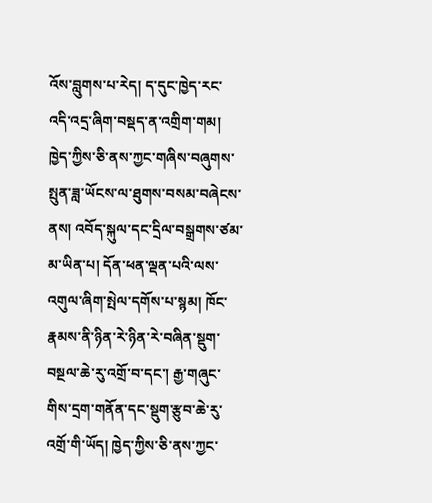འོས་བླུགས་པ་རེད། ད་དུང་ཁྱེད་རང་འདི་འདྲ་ཞིག་བསྡད་ན་འགྲིག་གམ། ཁྱེད་ཀྱིས་ཅི་ནས་ཀྱང་གཞིས་བཞུགས་སྤུན་ཟླ་ཡོངས་ལ་ཐུགས་བསམ་བཞེངས་ནས། འབོད་སྐུལ་དང་དྲིལ་བསྒྲགས་ཙམ་མ་ཡིན་པ། དོན་ཕན་ལྡན་པའི་ལས་འགུལ་ཞིག་སྤེལ་དགོས་པ་སྙམ། ཁོང་རྣམས་ནི་ཉིན་རེ་ཉིན་རེ་བཞིན་སྡུག་བསྔལ་ཆེ་རུ་འགྲོ་བ་དང་། རྒྱ་གཞུང་གིས་དྲག་གནོན་དང་སྡུག་རྩུབ་ཆེ་རུ་འགྲོ་གི་ཡོད། ཁྱེད་ཀྱིས་ཅི་ནས་ཀྱང་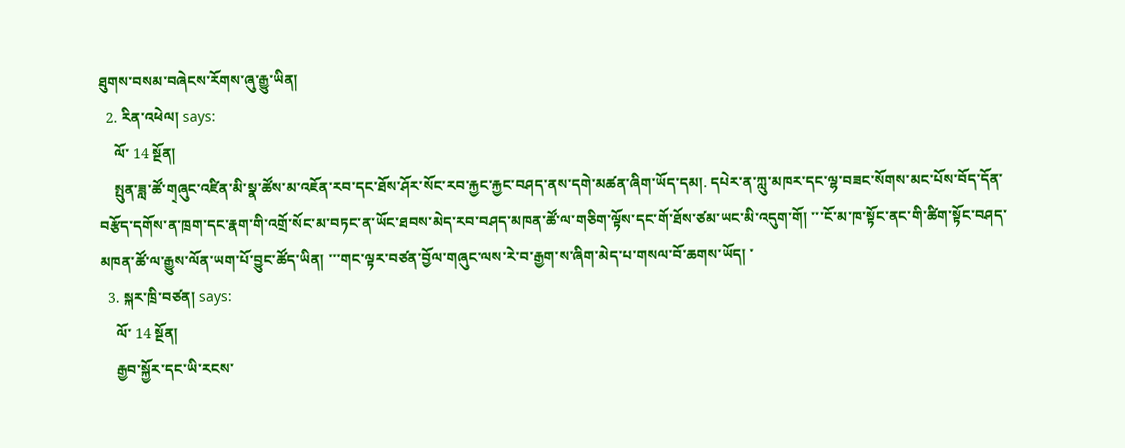ཐུགས་བསམ་བཞེངས་རོགས་ཞུ་རྒྱུ་ཡིན།
  2. རིན་འཕེལ། says:
    ལོ་ 14 སྔོན།
    སྤུན་ཟླ་ཚོ་ག྄ཞུང་འཛིན་མི་སྣ་ཚོས་མ་འཇོན་རབ་དང་ཐོས་ཤོར་སོང་རབ་རྐྱང་རྐྱང་བཤད་ནས་དགེ་མཚན་ཞིག་ཡོད་དམ།. དཔེར་ན་ཀླུ་མཁར་དང་ལྷ་བཟང་སོགས་མང་པོས་བོད་དོན་བརྩོད་དགོས་ན་ཁྲག་དང་རྣག་གི་འགྲོ་སོང་མ་བཏང་ན་ཡོང་ཐབས་མེད་རབ་བཤད་མཁན་ཚོ་ལ་གཅིག་ལྟོས་དང་གོ་ཐོས་ཙམ་ཡང་མི་འདུག་གོ། ་་་ངོ་མ་ཁ་སྟོང་ནང་གི་ཚིག་སྟོང་བཤད་མཁན་ཚོ་ལ་རྒྱུས་ལོན་ཡག་པོ་བྱུང་ཚོད་ཡིན། ་་་གང་ལྟར་བཙན་བྱོལ་གཞུང་ལས་རེ་བ་རྒྱག་ས་ཞིག་མེད་པ་གསལ་བོ་ཆགས་ཡོད། ་
  3. སྐར་ཁྲི་བཙན། says:
    ལོ་ 14 སྔོན།
    རྒྱབ་སྐྱོར་དང་ཡི་རངས་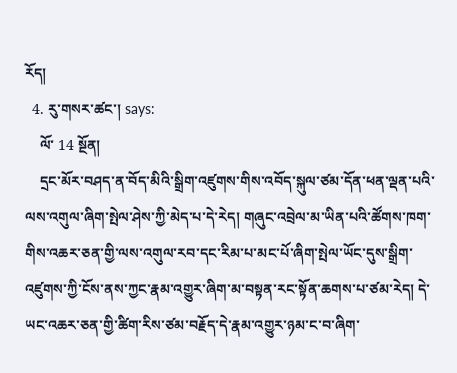རོད།
  4. རུ་གསར་ཚང་། says:
    ལོ་ 14 སྔོན།
    དྲང་མོར་བཤད་ན་བོད་མིའི་སྒྲིག་འཛུགས་གིས་འབོད་སྐུལ་ཙམ་དོན་ཕན་ལྡན་པའི་ལས་འགུལ་ཞིག་སྤེལ་ཤེས་ཀྱི་མེད་པ་དེ་རེད། གཞུང་འབྲེལ་མ་ཡིན་པའི་ཚོགས་ཁག་གིས་འཆར་ཅན་གྱི་ལས་འགུལ་རབ་དང་རིམ་པ་མང་པོ་ཞིག་སྤེལ་ཡོང་དུས་སྒྲིག་འཛུགས་ཀྱི་ངོས་ནས་ཀྱང་རྣམ་འགྱུར་ཞིག་མ་བསྟན་རང་སྟོན་ཆགས་པ་ཙམ་རེད། དེ་ཡང་འཆར་ཅན་གྱི་ཚིག་རིས་ཙམ་བརྗོད་དེ་རྣམ་འགྱུར་ཉམ་ང་བ་ཞིག་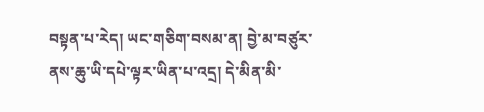བསྟན་པ་རེད། ཡང་གཅིག་བསམ་ན། བྱེ་མ་བཙུར་ནས་ཆུ་ཡི་དཔེ་ལྟར་ཡིན་པ་འདྲ། དེ་མིན་མི་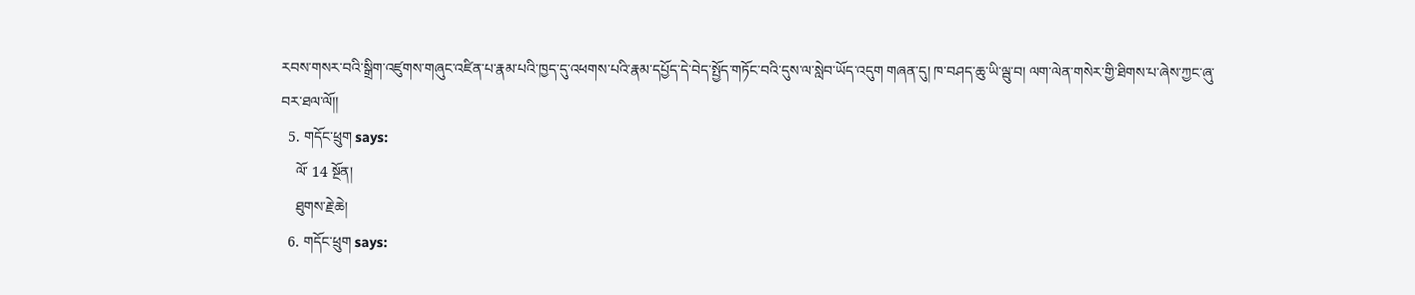རབས་གསར་བའི་སྒྲིག་འཛུགས་གཞུང་འཛིན་པ་རྣམ་པའི་ཁྱད་དུ་འཕགས་པའི་རྣམ་དཔྱོད་དེ་བེད་སྤྱོད་གཏོང་བའི་དུས་ལ་སླེབ་ཡོད་འདུག གཞན་དུ། ཁ་བཤད་ཆུ་ཡི་ལྦུ་བ། ལག་ལེན་གསེར་གྱི་ཐིགས་པ་ཞེས་ཀྱང་ཞུ་བར་ཐལ་ལོ།།
  5. གདོང་ཕྲུག says:
    ལོ་ 14 སྔོན།
    ཐུགས་རྗེ་ཆེ།
  6. གདོང་ཕྲུག says: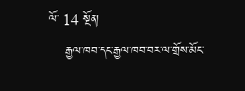ལོ་ 14 སྔོན།
    རྒྱལ་ཁབ་དང་རྒྱལ་ཁབ་བར་ལ་གྲོས་མོང་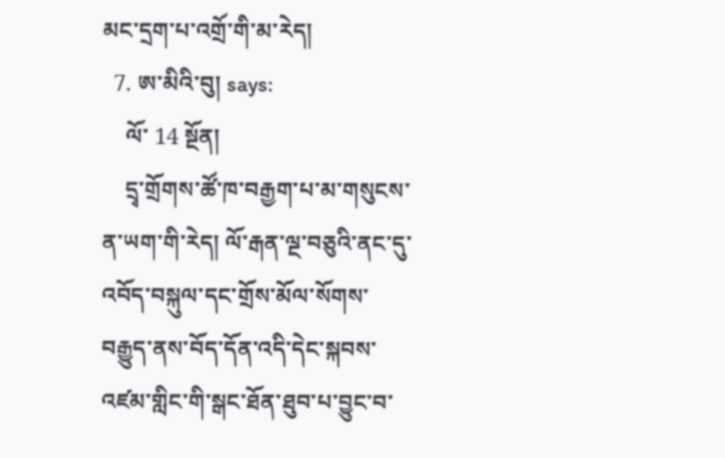མང་དྲག་པ་འགྲོ་གི་མ་རེད།
  7. ཨ་མིའི་བུ། says:
    ལོ་ 14 སྔོན།
    དྲྭ་གྲོགས་ཚོ་ཁ་བརྒྱག་པ་མ་གསུངས་ན་ཡག་གི་རེད། ལོ་རྒན་ལྔ་བཅུའི་ནང་དུ་འབོད་བསྐུལ་དང་གྲོས་མོལ་སོགས་བརྒྱུད་ནས་བོད་དོན་འདི་དེང་སྐབས་འཛམ་གླིང་གི་སྒང་ཐོན་ཐུབ་པ་བྱུང་བ་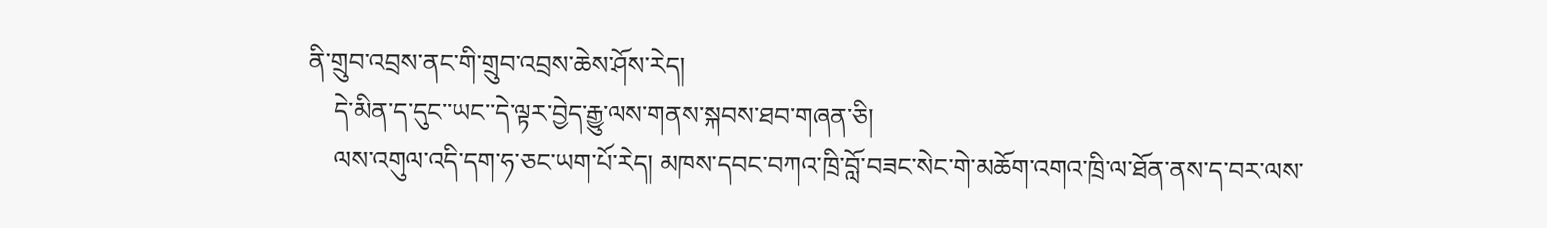ནི་གྲུབ་འབྲས་ནང་གི་གྲུབ་འབྲས་ཆེས་ཤོས་རེད།
    དེ་མིན་ད་དུང་་ཡང་་དེ་ལྟར་བྱེད་རྒྱུ་ལས་གནས་སྐབས་ཐབ་གཞན་ཅི།
    ལས་འགུལ་འདི་དག་ཧ་ཅང་ཡག་པོ་རེད། མཁས་དབང་བཀའ་ཁྲི་བློ་བཟང་སེང་གེ་མཆོག་འགའ་ཁྲི་ལ་ཐོན་ནས་ད་བར་ལས་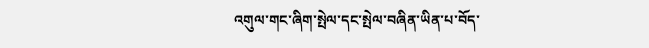འགུལ་གང་ཞིག་སྤེལ་དང་སྤེལ་བཞིན་ཡིན་པ་བོད་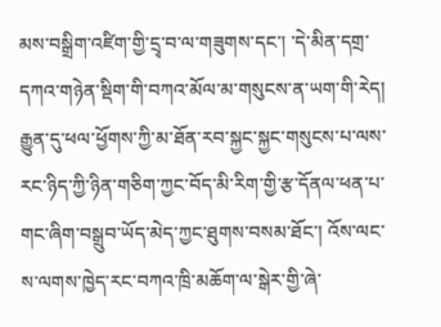མས་བསྒྲིག་འཛིག་གྱི་དྲྭ་བ་ལ་གཟུགས་དང་། ་དེ་མིན་དགྲ་དཀའ་གཉེན་སྡིག་གི་བཀའ་མོལ་མ་གསུངས་ན་ཡག་གི་རེད། རྒྱུན་དུ་ཕལ་ཕྱོགས་ཀྱི་མ་ཐོན་རབ་སྐྱང་སྐྱང་གསུངས་པ་ལས་རང་ཉིད་ཀྱི་ཉིན་གཅིག་ཀྱང་བོད་མི་རིག་གྱི་རྩ་དོནལ་ཕན་པ་གང་ཞིག་བསྒྲུབ་ཡོད་མེད་ཀྱང་ཐུགས་བསམ་ཐོང་། འོས་ལང་ས་ལགས་ཁྱེད་རང་བཀའ་ཁྲི་མཆོག་ལ་སྒེར་གྱི་ཞེ་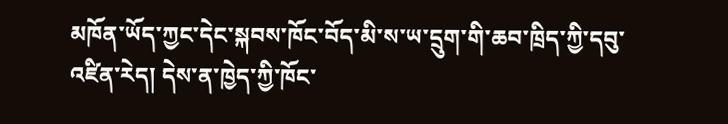མཁོན་ཡོད་ཀྱང་དེང་སྐབས་ཁོང་བོད་མི་ས་ཡ་དྲུག་གི་ཆབ་ཁྲིད་ཀྱི་དབུ་འཛིན་རེད། དེས་ན་ཁྱེད་ཀྱི་ཁོང་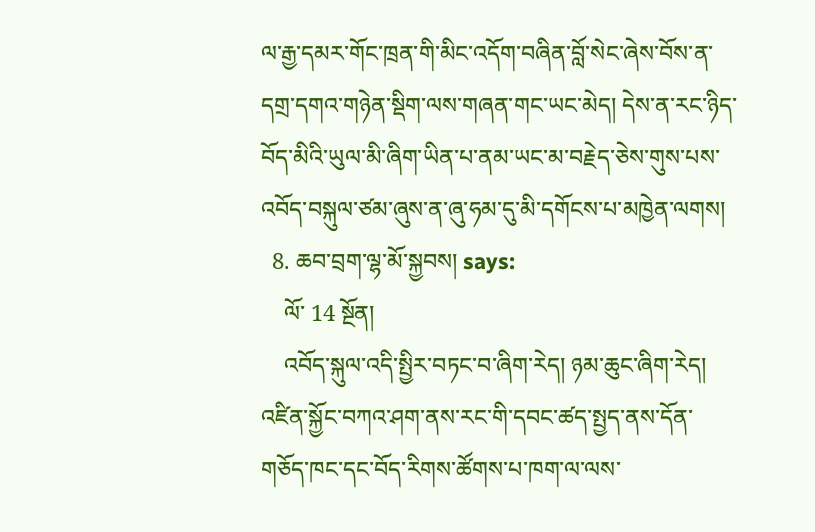ལ་རྒྱ་དམར་གོང་ཁྲན་གི་མིང་འདོག་བཞིན་བློ་སེང་ཞེས་བོས་ན་དགྲ་དགའ་གཉེན་སྡིག་ལས་གཞན་གང་ཡང་མེད། དེས་ན་རང་ཉིད་བོད་མིའི་ཡུལ་མི་ཞིག་ཡིན་པ་ནམ་ཡང་མ་བརྗེད་ཅེས་གུས་པས་འབོད་བསྐུལ་ཙམ་ཞུས་ན་ཞུ་ཧམ་དུ་མི་དགོངས་པ་མཁྱེན་ལགས།
  8. ཆབ་བྲག་ལྷ་མོ་སྐྱབས། says:
    ལོ་ 14 སྔོན།
    འབོད་སྐུལ་འདི་སྤྱིར་བཏང་བ་ཞིག་རེད། ཉམ་ཆུང་ཞིག་རེད། འཛིན་སྐྱོང་བཀའ་ཤག་ནས་རང་གི་དབང་ཚད་སྤྱད་ནས་དོན་གཅོད་ཁང་དང་བོད་རིགས་ཚོགས་པ་ཁག་ལ་ལས་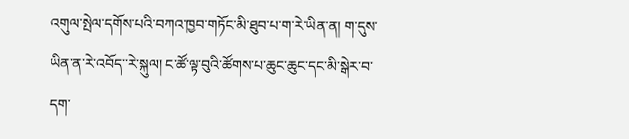འགུལ་སྤེལ་དགོས་པའི་བཀའ་ཁྱབ་གཏོང་མི་ཐུབ་པ་ག་རེ་ཡིན་ན། ག་དུས་ཡིན་ན་རེ་འབོད་་རེ་སྐུལ། ང་ཚོ་ལྟ་བུའི་ཚོགས་པ་ཆུང་ཆུང་དང་མི་སྒེར་བ་དག་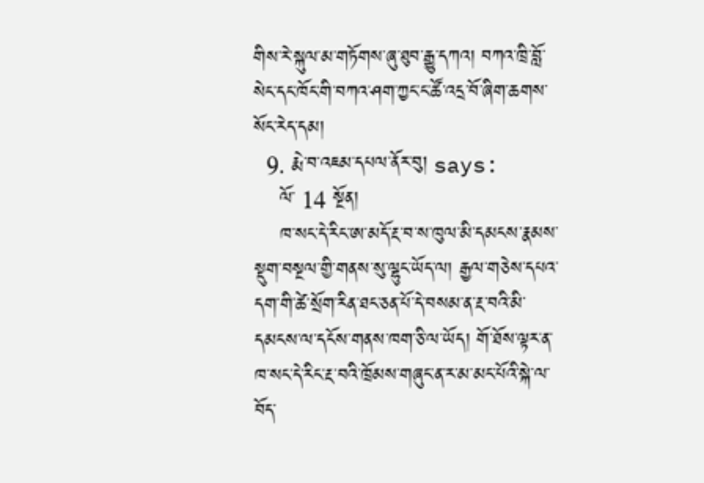གིས་རེ་སྐུལ་མ་གཏོགས་ཞུ་ཐུབ་རྒྱུ་དཀའ། བཀའ་ཁྲི་བློ་སེང་དང་ཁོང་གི་བཀའ་ཤག་ཀྱང་ང་ཚོ་འདྲ་བོ་ཞིག་ཆགས་སོང་རེད་དམ།
  9. རྨེ་བ་འཇམ་དཔལ་ནོར་བུ། says:
    ལོ་ 14 སྔོན།
    ཁ་སང་དེ་རིང་ཨ་མདོ་རྔ་བ་ས་ཁུལ་མི་དམངས་རྣམས་སྡུག་བསྔལ་གྱི་གནས་སུ་ལྷུང་ཡོད་ལ། རྒྱལ་གཅེས་དཔའ་དག་གི་ཚེ་སྲོག་རིན་ཐང་ཅན་པོ་དེ་བསམ་ན་རྔ་བའི་མི་དམངས་ལ་དངོས་གནས་ཁག་ཅི་ལ་ཡོད། གོ་ཐོས་ལྟར་ན་ཁ་སང་དེ་རིང་རྔ་བའི་ཁྲོམས་གཞུང་ན་ར་མ་མང་པོའི་སྐེ་ལ་བོད་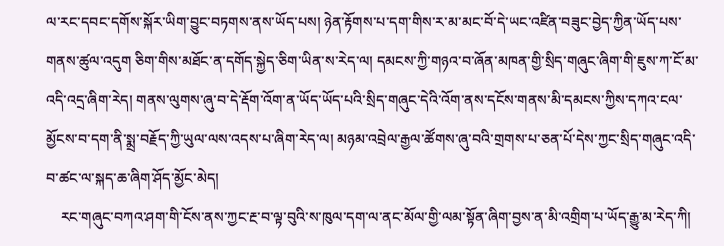ལ་རང་དབང་དགོས་སྐོར་ཡིག་བྱུང་བཏགས་ནས་ཡོད་པས། ཉེན་རྟོགས་པ་དག་གིས་ར་མ་མང་བོ་དེ་ཡང་འཛིན་བཟུང་བྱེད་ཀྱིན་ཡོད་པས་གནས་ཚུལ་འདུག ཅིག་གིས་མཐོང་ན་དགོད་སྐྱེད་ཅིག་ཡིན་ས་རེད་ལ། དམངས་ཀྱི་གཉའ་བ་ཞོན་མཁན་གྱི་སྲིད་གཞུང་ཞིག་གི་ཇུས་ཀ་ངོ་མ་འདི་འདྲ་ཞིག་རེད། གནས་ལུགས་ཞུ་བ་དེ་རྡོག་འོག་ན་ཡོད་ཡོད་པའི་སྲིད་གཞུང་དེའི་འོག་ནས་དངོས་གནས་མི་དམངས་ཀྱིས་དཀའ་ངལ་མྱོངས་བ་དག་ནི་སྨྲ་བརྗོད་ཀྱི་ཡུལ་ལས་འདས་པ་ཞིག་རེད་ལ། མཉམ་འབྲེལ་རྒྱལ་ཚོགས་ཞུ་བའི་གྲགས་པ་ཅན་པོ་དེས་ཀྱང་སྲིད་གཞུང་འདི་བ་ཚང་ལ་སྐད་ཆ་ཞིག་ཤོད་མྱོང་མེད།
    རང་གཞུང་བཀའ་ཤག་གི་ངོས་ནས་ཀྱང་རྔ་བ་ལྟ་བུའི་ས་ཁུལ་དག་ལ་ནང་མོལ་གྱི་ལམ་སྟོན་ཞིག་བྱས་ན་མི་འགྲིག་པ་ཡོད་རྒྱུ་མ་རེད་ཀི།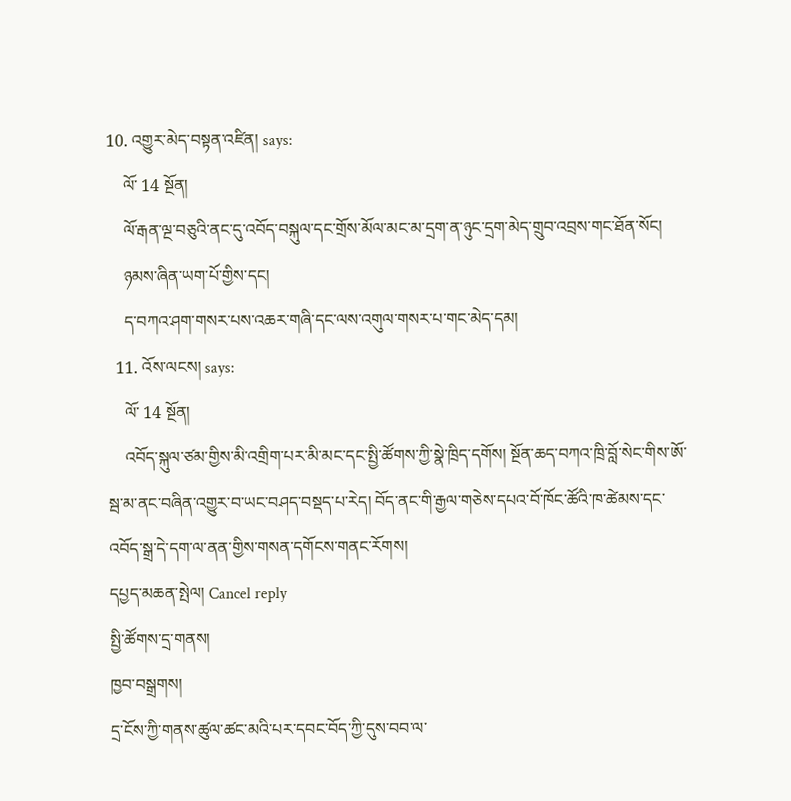10. འགྱུར་མེད་བསྟན་འཛིན། says:
    ལོ་ 14 སྔོན།
    ལོ་རྒན་ལྔ་བཅུའི་ནང་དུ་འབོད་བསྐུལ་དང་གྲོས་མོལ་མང་མ་དྲག་ན་ཉུང་དྲག་མེད་གྲུབ་འབྲས་གང་ཐོན་སོང།
    ཉམས་ཞིན་ཡག་པོ་གྱིས་དང།
    ད་བཀའ་ཤག་གསར་པས་འཆར་གཞི་དང་ལས་འགུལ་གསར་པ་གང་མེད་དམ།
  11. འོས་ལངས། says:
    ལོ་ 14 སྔོན།
    འབོད་སྐུལ་ཙམ་གྱིས་མི་འགྲིག་པར་མི་མང་དང་སྤྱི་ཚོགས་ཀྱི་སྣེ་ཁྲིད་དགོས། སྔོན་ཆད་བཀའ་ཁྲི་བློ་སེང་གིས་ཨོ་སྦ་མ་ནང་བཞིན་འགྱུར་བ་ཡང་བཤད་བསྡད་པ་རེད། བོད་ནང་གི་རྒྱལ་གཅེས་དཔའ་བོ་ཁོང་ཚོའི་ཁ་ཚེམས་དང་འབོད་སྒྲ་དེ་དག་ལ་ནན་གྱིས་གསན་དགོངས་གནང་རོགས།
དཔྱད་མཆན་སྤེལ། Cancel reply
སྤྱི་ཚོགས་དྲ་གནས།
ཁྱབ་བསྒྲགས།
དྲ་ངོས་ཀྱི་གནས་ཚུལ་ཚང་མའི་པར་དབང་བོད་ཀྱི་དུས་བབ་ལ་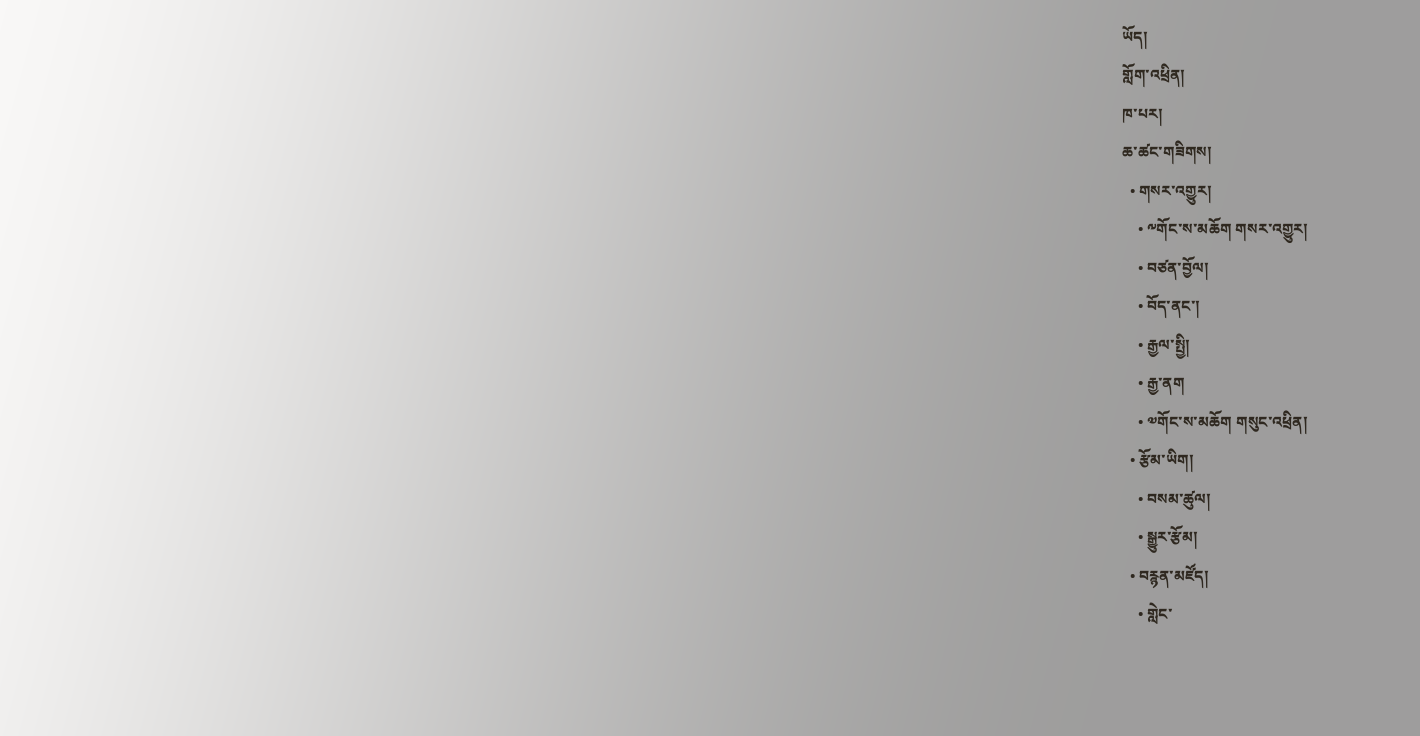ཡོད།
གློག་འཕྲིན།
ཁ་པར།
ཆ་ཚང་གཟིགས།
  • གསར་འགྱུར།
    • ༸གོང་ས་མཆོག གསར་འགྱུར།
    • བཙན་བྱོལ།
    • བོད་ནང་།
    • རྒྱལ་སྤྱི།
    • རྒྱ་ནག
    • ༧གོང་ས་མཆོག གསུང་འཕྲིན།
  • རྩོམ་ཡིག།
    • བསམ་ཚུལ།
    • སྒྱུར་རྩོམ།
  • བརྙན་མཛོད།
    • གླེང་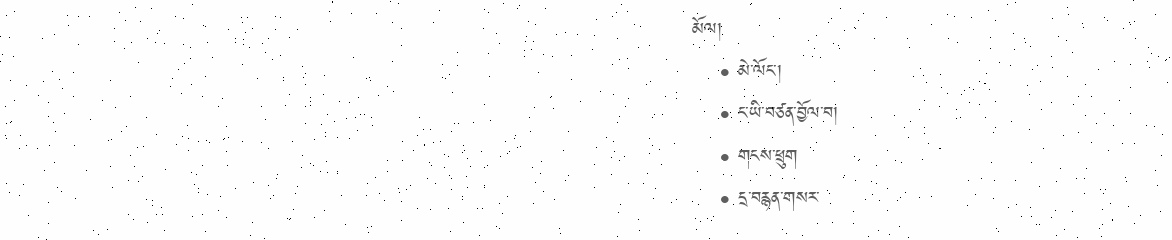མོལ།
    • མེ་ལོང་།
    • ང་ཡི་བཙན་བྱོལ་བ།
    • གངས་ཕྲུག
    • དྲ་བརྙན་གསར་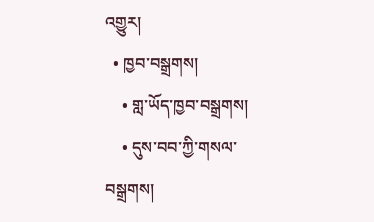འགྱུར།
  • ཁྱབ་བསྒྲགས།
    • གླ་ཡོད་ཁྱབ་བསྒྲགས།
    • དུས་བབ་ཀྱི་གསལ་བསྒྲགས།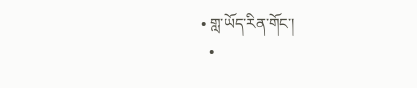• གླ་ཡོད་རིན་གོང་།
  •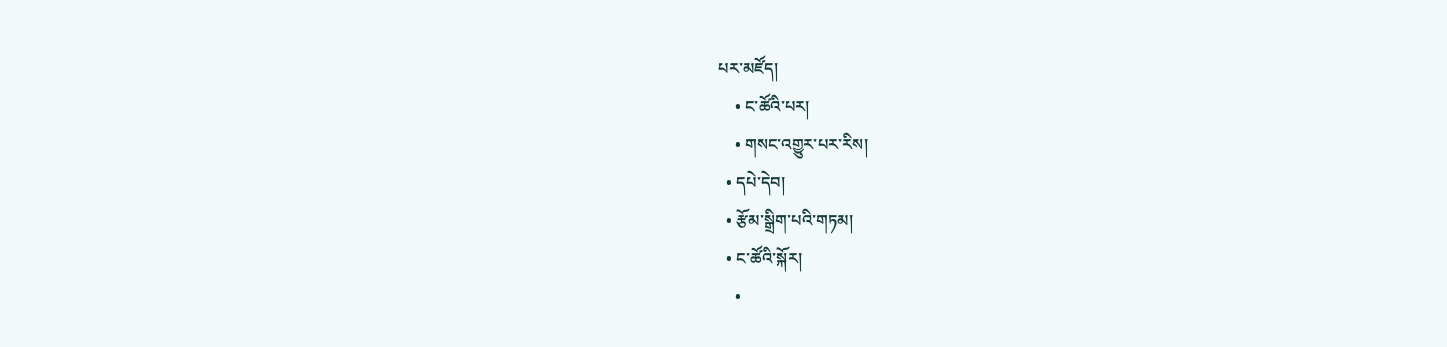པར་མཛོད།
    • ང་ཚོའི་པར།
    • གསང་འགྱུར་པར་རིས།
  • དཔེ་དེབ།
  • རྩོམ་སྒྲིག་པའི་གཏམ།
  • ང་ཚོའི་སྐོར།
    •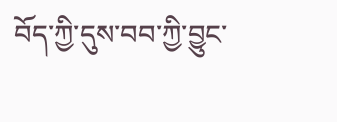བོད་ཀྱི་དུས་བབ་ཀྱི་བྱུང་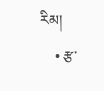རིམ།
    • རྩ་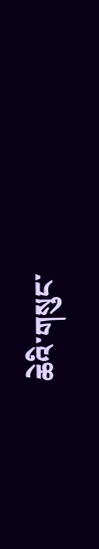ཆེའི་གསུང་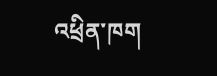འཕྲིན་ཁག